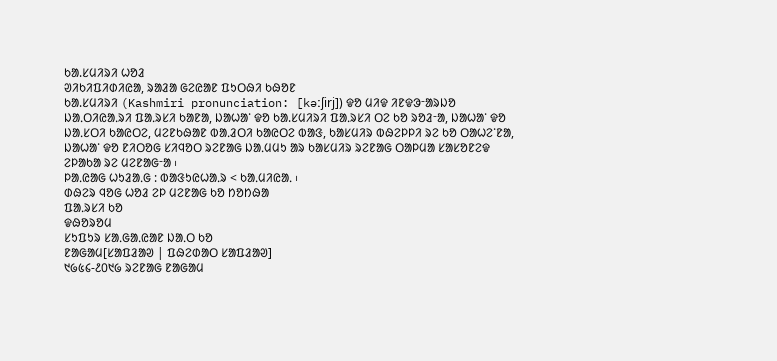ᱠᱟ.ᱥᱢᱤᱨᱤ ᱦᱚᱲ
ᱣᱤᱠᱤᱯᱤᱰᱤᱭᱟ, ᱨᱟᱲᱟ ᱜᱮᱭᱟᱱ ᱯᱩᱛᱷᱤ ᱠᱷᱚᱱ
ᱠᱟ.ᱥᱢᱤᱨᱤ (Kashmiri pronunciation: [kəːʃirj]) ᱫᱚ ᱢᱤᱫ ᱤᱱᱫᱳᱼᱟᱨᱡᱚ ᱡᱟᱹᱛᱤᱭᱟᱹᱨᱤ ᱯᱟᱹᱨᱥᱤ ᱠᱟᱱᱟ, ᱡᱟᱦᱟᱸ ᱫᱚ ᱠᱟ.ᱥᱢᱤᱨᱤ ᱯᱟᱹᱨᱥᱤ ᱛᱮ ᱠᱚ ᱨᱚᱲᱼᱟ, ᱡᱟᱦᱟᱸ ᱫᱚ ᱡᱟᱹᱥᱛᱤ ᱠᱟᱭᱛᱮ, ᱢᱮᱱᱠᱷᱟᱱ ᱵᱟᱹᱲᱛᱤ ᱠᱟᱭᱛᱮ ᱵᱟᱝ, ᱠᱟᱥᱢᱤᱨ ᱵᱷᱮᱞᱞᱤ ᱨᱮ ᱠᱚ ᱛᱟᱦᱮᱸᱱᱟ, ᱡᱟᱦᱟᱸ ᱫᱚ ᱱᱤᱛᱚᱜ ᱥᱤᱧᱚᱛ ᱨᱮᱱᱟᱜ ᱡᱟᱹᱢᱢᱩ ᱟᱨ ᱠᱟᱥᱢᱤᱨ ᱨᱮᱱᱟᱜ ᱛᱟᱞᱢᱟ ᱥᱟᱥᱚᱱᱮᱫ ᱮᱞᱟᱠᱟ ᱨᱮ ᱢᱮᱱᱟᱜᱼᱟ ᱾
ᱞᱟᱹᱭᱟᱜ ᱦᱩᱲᱟᱹᱜ : ᱵᱟᱝᱩᱭᱦᱟᱹᱨ < ᱠᱟᱹᱢᱤᱭᱟᱹ ᱾
ᱰᱷᱮᱨ ᱧᱚᱜ ᱦᱚᱲ ᱮᱞ ᱢᱮᱱᱟᱜ ᱠᱚ ᱴᱚᱴᱷᱟ
ᱯᱟᱹᱨᱥᱤ ᱠᱚ
ᱫᱷᱚᱨᱚᱢ
ᱥᱩᱯᱩᱨ ᱥᱟᱹᱜᱟᱹᱭᱟᱱ ᱡᱟᱹᱛ ᱠᱚ
ᱱᱟᱜᱟᱢ[ᱥᱟᱯᱲᱟᱣ | ᱯᱷᱮᱰᱟᱛ ᱥᱟᱯᱲᱟᱣ]
᱑᱙᱕᱔-᱒᱐᱑᱙ ᱨᱮᱱᱟᱜ ᱱᱟᱜᱟᱢ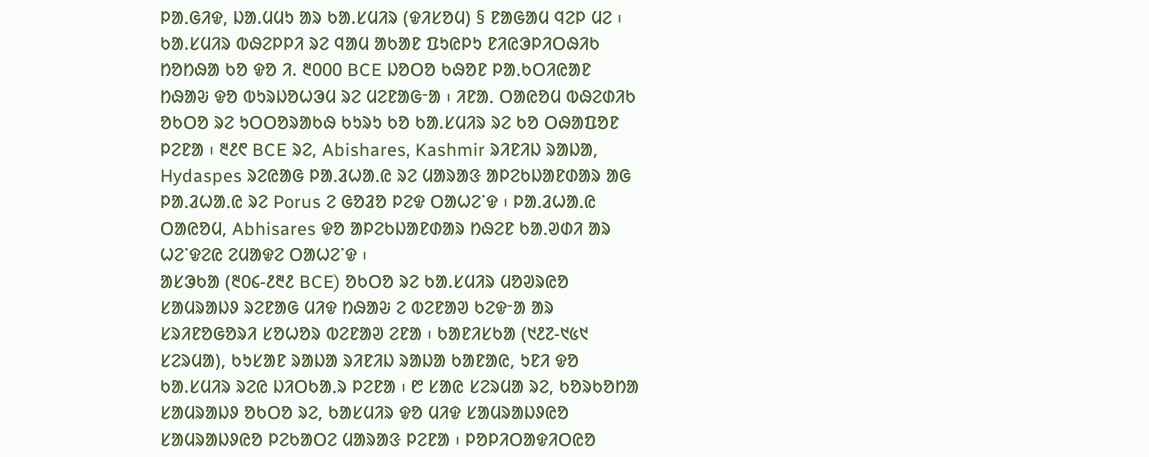ᱞᱟᱹᱜᱤᱫ, ᱡᱟ.ᱢᱢᱩ ᱟᱨ ᱠᱟ.ᱥᱢᱤᱨ (ᱫᱤᱥᱚᱢ) § ᱱᱟᱜᱟᱢ ᱧᱮᱞ ᱢᱮ ᱾ ᱠᱟ.ᱥᱢᱤᱨ ᱵᱷᱮᱞᱞᱤ ᱨᱮ ᱧᱟᱢ ᱟᱠᱟᱱ ᱯᱩᱭᱞᱩ ᱱᱤᱭᱳᱞᱤᱛᱷᱤᱠ ᱴᱚᱴᱷᱟ ᱠᱚ ᱫᱚ ᱤ. ᱓᱐᱐᱐ BCE ᱡᱚᱛᱚ ᱠᱷᱚᱱ ᱞᱟᱹᱠᱛᱤᱭᱟᱱ ᱴᱷᱟᱶ ᱫᱚ ᱵᱩᱨᱡᱚᱦᱳᱢ ᱨᱮ ᱢᱮᱱᱟᱜᱼᱟ ᱾ ᱤᱱᱟᱹ ᱛᱟᱭᱚᱢ ᱵᱷᱮᱰᱤᱠ ᱚᱠᱛᱚ ᱨᱮ ᱩᱛᱛᱚᱨᱟᱠᱷ ᱠᱩᱨᱩ ᱠᱚ ᱠᱟ.ᱥᱢᱤᱨ ᱨᱮ ᱠᱚ ᱛᱷᱟᱯᱚᱱ ᱞᱮᱱᱟ ᱾ ᱓᱒᱖ BCE ᱨᱮ, Abishares, Kashmir ᱨᱤᱱᱤᱡ ᱨᱟᱡᱟ, Hydaspes ᱨᱮᱭᱟᱜ ᱞᱟᱹᱲᱦᱟᱹᱭ ᱨᱮ ᱢᱟᱨᱟᱝ ᱟᱞᱮᱠᱡᱟᱱᱰᱟᱨ ᱟᱜ ᱞᱟᱹᱲᱦᱟᱹᱭ ᱨᱮ Porus ᱮ ᱜᱚᱲᱚ ᱞᱮᱫ ᱛᱟᱦᱮᱸᱫ ᱾ ᱞᱟᱹᱲᱦᱟᱹᱭ ᱛᱟᱭᱚᱢ, Abhisares ᱫᱚ ᱟᱞᱮᱠᱡᱟᱱᱰᱟᱨ ᱴᱷᱮᱱ ᱠᱟᱹᱣᱰᱤ ᱟᱨ ᱦᱮᱸᱫᱮᱭ ᱮᱢᱟᱫᱮ ᱛᱟᱦᱮᱸᱫ ᱾
ᱟᱥᱳᱠᱟ (᱓᱐᱔-᱒᱓᱒ BCE) ᱚᱠᱛᱚ ᱨᱮ ᱠᱟ.ᱥᱢᱤᱨ ᱢᱚᱣᱨᱭᱚ ᱥᱟᱢᱨᱟᱡᱽ ᱨᱮᱱᱟᱜ ᱢᱤᱫ ᱴᱷᱟᱶ ᱮ ᱵᱮᱱᱟᱣ ᱠᱮᱫᱼᱟ ᱟᱨ ᱥᱨᱤᱱᱚᱜᱚᱨᱤ ᱥᱚᱦᱚᱨ ᱵᱮᱱᱟᱣ ᱮᱱᱟ ᱾ ᱠᱟᱱᱤᱥᱠᱟ (᱑᱒᱗-᱑᱕᱑ ᱥᱮᱨᱢᱟ), ᱠᱩᱥᱟᱱ ᱨᱟᱡᱟ ᱨᱤᱱᱤᱡ ᱨᱟᱡᱟ ᱠᱟᱱᱟᱭ, ᱩᱱᱤ ᱫᱚ ᱠᱟ.ᱥᱢᱤᱨ ᱨᱮᱭ ᱡᱤᱛᱠᱟᱹᱨ ᱞᱮᱱᱟ ᱾ ᱘ ᱥᱟᱭ ᱥᱮᱨᱢᱟ ᱨᱮ, ᱠᱚᱨᱠᱚᱴᱟ ᱥᱟᱢᱨᱟᱡᱽ ᱚᱠᱛᱚ ᱨᱮ, ᱠᱟᱥᱢᱤᱨ ᱫᱚ ᱢᱤᱫ ᱥᱟᱢᱨᱟᱡᱽᱭᱚ ᱥᱟᱢᱨᱟᱡᱽᱭᱚ ᱞᱮᱠᱟᱛᱮ ᱢᱟᱨᱟᱝ ᱞᱮᱱᱟ ᱾ ᱞᱚᱞᱤᱛᱟᱫᱤᱛᱭᱚ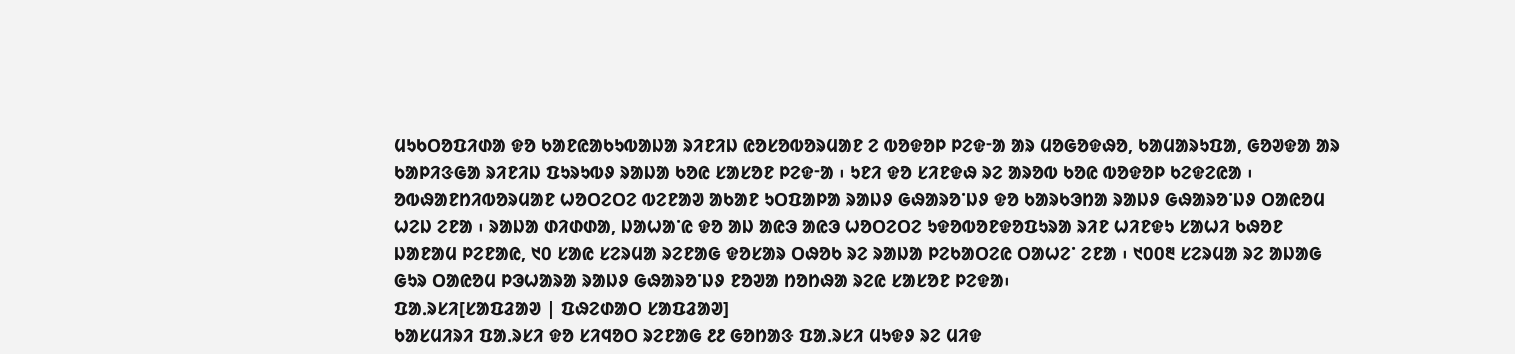ᱢᱩᱠᱛᱚᱯᱤᱰᱟ ᱫᱚ ᱠᱟᱱᱭᱟᱠᱩᱵᱟᱡᱟ ᱨᱤᱱᱤᱡ ᱭᱚᱥᱚᱵᱚᱨᱢᱟᱱ ᱮ ᱵᱚᱫᱚᱞ ᱞᱮᱫᱼᱟ ᱟᱨ ᱢᱚᱜᱚᱫᱷᱚ, ᱠᱟᱢᱟᱨᱩᱯᱟ, ᱜᱚᱣᱫᱟ ᱟᱨ ᱠᱟᱞᱤᱝᱜᱟ ᱨᱤᱱᱤᱡ ᱯᱩᱨᱩᱵᱽ ᱨᱟᱡᱟ ᱠᱚᱭ ᱥᱟᱥᱚᱱ ᱞᱮᱫᱼᱟ ᱾ ᱩᱱᱤ ᱫᱚ ᱥᱤᱱᱫᱷ ᱨᱮ ᱟᱨᱚᱵ ᱠᱚᱭ ᱵᱚᱫᱚᱞ ᱠᱮᱫᱮᱭᱟ ᱾ ᱚᱵᱷᱟᱱᱴᱤᱵᱚᱨᱢᱟᱱ ᱦᱚᱛᱮᱛᱮ ᱵᱮᱱᱟᱣ ᱟᱠᱟᱱ ᱩᱛᱯᱟᱞᱟ ᱨᱟᱡᱽ ᱜᱷᱟᱨᱚᱸᱡᱽ ᱫᱚ ᱠᱟᱨᱠᱳᱴᱟ ᱨᱟᱡᱽ ᱜᱷᱟᱨᱚᱸᱡᱽ ᱛᱟᱭᱚᱢ ᱦᱮᱡ ᱮᱱᱟ ᱾ ᱨᱟᱡᱟ ᱰᱤᱰᱰᱟ, ᱡᱟᱦᱟᱸᱭ ᱫᱚ ᱟᱡ ᱟᱭᱳ ᱟᱭᱳ ᱦᱚᱛᱮᱛᱮ ᱩᱫᱚᱵᱚᱱᱫᱚᱯᱩᱨᱟ ᱨᱤᱱ ᱦᱤᱱᱫᱩ ᱥᱟᱦᱤ ᱠᱷᱚᱱ ᱡᱟᱱᱟᱢ ᱞᱮᱱᱟᱭ, ᱑᱐ ᱥᱟᱭ ᱥᱮᱨᱢᱟ ᱨᱮᱱᱟᱜ ᱫᱚᱥᱟᱨ ᱛᱷᱚᱠ ᱨᱮ ᱨᱟᱡᱟ ᱞᱮᱠᱟᱛᱮᱭ ᱛᱟᱦᱮᱸ ᱮᱱᱟ ᱾ ᱑᱐᱐᱓ ᱥᱮᱨᱢᱟ ᱨᱮ ᱟᱡᱟᱜ ᱜᱩᱨ ᱛᱟᱭᱚᱢ ᱞᱳᱦᱟᱨᱟ ᱨᱟᱡᱽ ᱜᱷᱟᱨᱚᱸᱡᱽ ᱱᱚᱣᱟ ᱴᱚᱴᱷᱟ ᱨᱮᱭ ᱥᱟᱥᱚᱱ ᱞᱮᱫᱟ᱾
ᱯᱟᱹᱨᱥᱤ[ᱥᱟᱯᱲᱟᱣ | ᱯᱷᱮᱰᱟᱛ ᱥᱟᱯᱲᱟᱣ]
ᱠᱟᱥᱢᱤᱨᱤ ᱯᱟᱹᱨᱥᱤ ᱫᱚ ᱥᱤᱧᱚᱛ ᱨᱮᱱᱟᱜ ᱒᱒ ᱜᱚᱴᱟᱝ ᱯᱟᱹᱨᱥᱤ ᱢᱩᱫᱽ ᱨᱮ ᱢᱤᱫ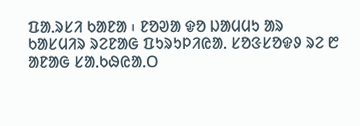ᱯᱟᱹᱨᱥᱤ ᱠᱟᱱᱟ ᱾ ᱱᱚᱣᱟ ᱫᱚ ᱡᱟᱢᱢᱩ ᱟᱨ ᱠᱟᱥᱢᱤᱨ ᱨᱮᱱᱟᱜ ᱯᱩᱨᱩᱞᱤᱭᱟᱹ ᱥᱚᱝᱥᱚᱫᱽ ᱨᱮ ᱘ ᱟᱱᱟᱜ ᱥᱟᱹᱠᱷᱭᱟᱹᱛ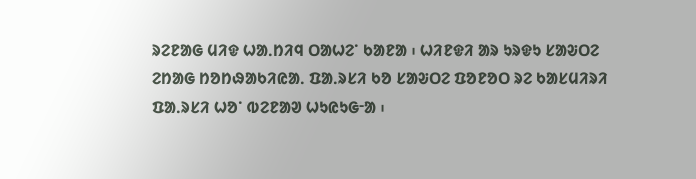ᱨᱮᱱᱟᱜ ᱢᱤᱫ ᱦᱟᱹᱴᱤᱧ ᱛᱟᱦᱮᱸ ᱠᱟᱱᱟ ᱾ ᱦᱤᱱᱫᱤ ᱟᱨ ᱩᱨᱫᱩ ᱥᱟᱶᱛᱮ ᱮᱴᱟᱜ ᱴᱚᱴᱷᱟᱠᱤᱭᱟᱹ ᱯᱟᱹᱨᱥᱤ ᱠᱚ ᱥᱟᱶᱛᱮ ᱯᱚᱱᱚᱛ ᱨᱮ ᱠᱟᱥᱢᱤᱨᱤ ᱯᱟᱹᱨᱥᱤ ᱦᱚᱸ ᱵᱮᱱᱟᱣ ᱦᱩᱭᱩᱜᱼᱟ ᱾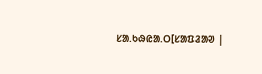ᱥᱟ.ᱠᱷᱭᱟ.ᱛ[ᱥᱟᱯᱲᱟᱣ |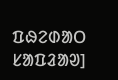ᱯᱷᱮᱰᱟᱛ ᱥᱟᱯᱲᱟᱣ]